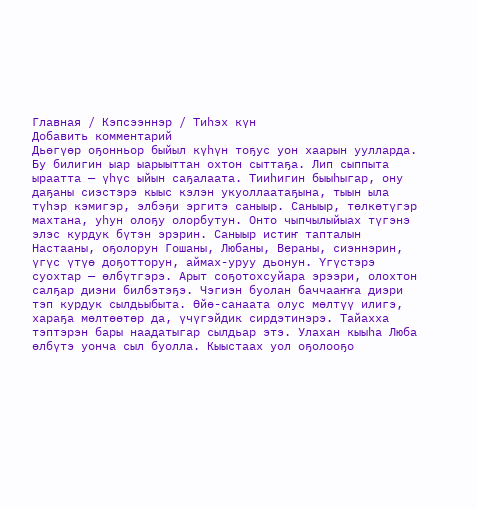Главная / Кэпсээннэр / Тиһэх күн
Добавить комментарий
Дьөгүөр оҕонньор быйыл күһүн тоҕус уон хаарын уулларда. Бу билигин ыар ыарыыттан охтон сыттаҕа. Лип сыппыта ыраатта — үһүс ыйын саҕалаата. Тииһигин быыһыгар, ону даҕаны сиэстэрэ кыыс кэлэн укуоллаатаҕына, тыын ыла түһэр кэмигэр, элбэҕи эргитэ саныыр. Саныыр, төлкөтүгэр махтана, уһун олоҕу олорбутун. Онто чыпчылыйыах түгэнэ элэс курдук бүтэн эрэрин. Саныыр истиҥ тапталын Настааны, оҕолорун Гошаны, Любаны, Вераны, сиэннэрин, үгүс үтүө доҕотторун, аймах-уруу дьонун. Үгүстэрэ суохтар — өлбүтгэрэ. Арыт соҕотохсуйара эрээри, олохтон салҕар диэни билбэтэҕэ. Чэгиэн буолан баччааҥҥа диэри тэп курдук сылдьыбыта. Өйө-санаата олус мөлтүү илигэ, хараҕа мөлтөөтөр да, үчүгэйдик сирдэтинэрэ. Тайахха тэптэрэн бары наадатыгар сылдьар этэ. Улахан кыыһа Люба өлбүтэ уонча сыл буолла. Кыыстаах уол оҕолооҕо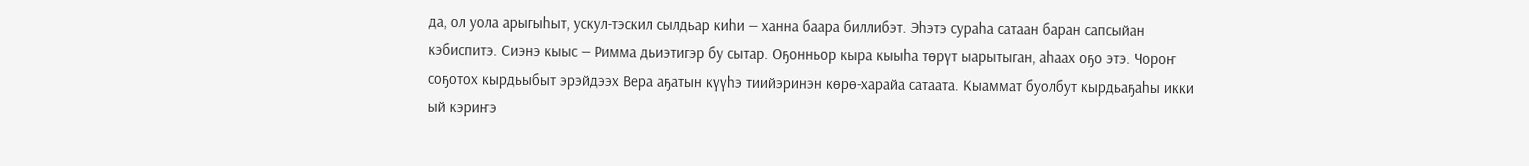да, ол уола арыгыһыт, ускул-тэскил сылдьар киһи — ханна баара биллибэт. Эһэтэ сураһа сатаан баран сапсыйан кэбиспитэ. Сиэнэ кыыс — Римма дьиэтигэр бу сытар. Оҕонньор кыра кыыһа төрүт ыарытыган, аһаах оҕо этэ. Чороҥ соҕотох кырдьыбыт эрэйдээх Вера аҕатын күүһэ тиийэринэн көрө-харайа сатаата. Кыаммат буолбут кырдьаҕаһы икки ый кэриҥэ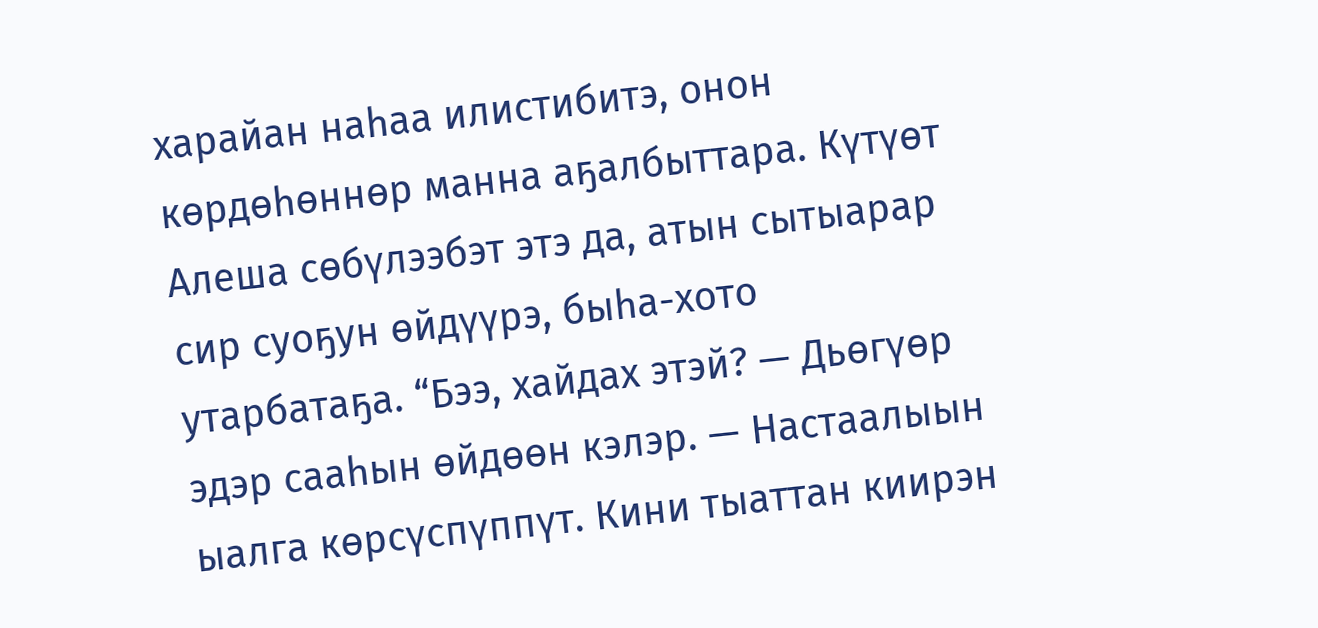харайан наһаа илистибитэ, онон көрдөһөннөр манна аҕалбыттара. Күтүөт Алеша сөбүлээбэт этэ да, атын сытыарар сир суоҕун өйдүүрэ, быһа-хото утарбатаҕа. “Бээ, хайдах этэй? — Дьөгүөр эдэр сааһын өйдөөн кэлэр. — Настаалыын ыалга көрсүспүппүт. Кини тыаттан киирэн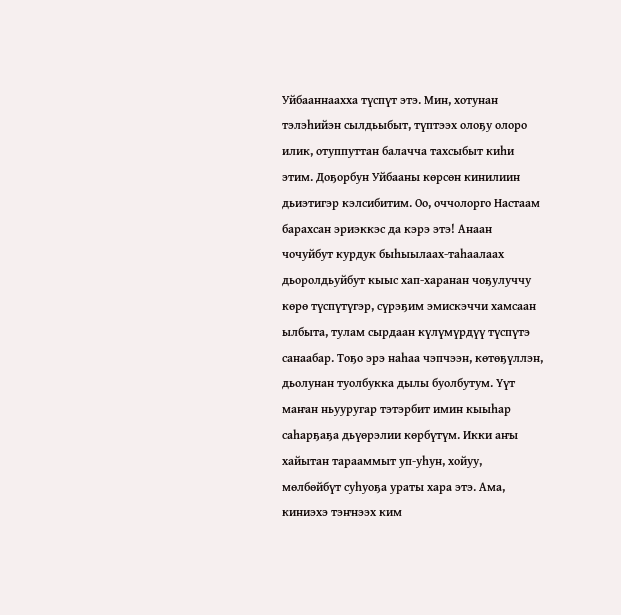Уйбааннаахха түспүт этэ. Мин, хотунан тэлэһийэн сылдьыбыт, түптээх олоҕу олоро илик, отуппуттан балачча тахсыбыт киһи этим. Доҕорбун Уйбааны көрсөн кинилиин дьиэтигэр кэлсибитим. Оо, оччолорго Настаам барахсан эриэккэс да кэрэ этэ! Анаан чочуйбут курдук быһыылаах-таһаалаах дьоролдьуйбут кыыс хап-харанан чоҕулуччу көрө түспүтүгэр, сүрэҕим эмискэччи хамсаан ылбыта, тулам сырдаан күлүмүрдүү түспүтэ санаабар. Тоҕо эрэ наһаа чэпчээн, көтөҕүллэн, дьолунан туолбукка дылы буолбутум. Үүт маҥан ньууругар тэтэрбит имин кыыһар саһарҕаҕа дьүөрэлии көрбүтүм. Икки аҥы хайытан тарааммыт уп-уһун, хойуу, мөлбөйбүт суһуоҕа ураты хара этэ. Ама, киниэхэ тэҥнээх ким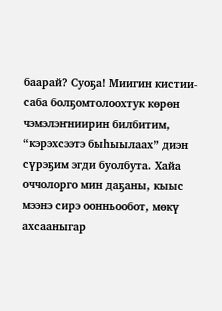баарай? Суоҕа! Миигин кистии-саба болҕомтолоохтук көрөн чэмэлэҥниирин билбитим, “кэрэхсээтэ быһыылаах” диэн сүрэҕим эгди буолбута. Хайа оччолорго мин даҕаны, кыыс мээнэ сирэ оонньообот, мөкү ахсааныгар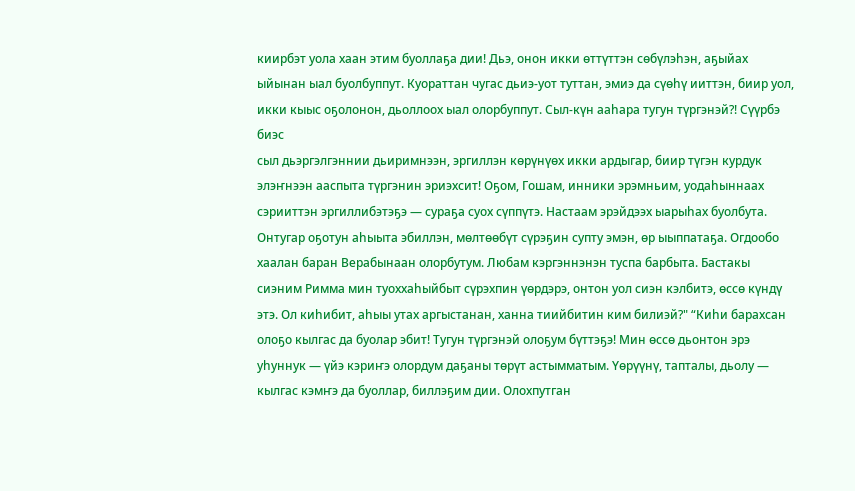киирбэт уола хаан этим буоллаҕа дии! Дьэ, онон икки өттүттэн сөбүлэһэн, аҕыйах ыйынан ыал буолбуппут. Куораттан чугас дьиэ-уот туттан, эмиэ да сүөһү ииттэн, биир уол, икки кыыс оҕолонон, дьоллоох ыал олорбуппут. Сыл-күн ааһара тугун түргэнэй?! Сүүрбэ биэс
сыл дьэргэлгэннии дьиримнээн, эргиллэн көрүнүөх икки ардыгар, биир түгэн курдук элэҥнээн ааспыта түргэнин эриэхсит! Оҕом, Гошам, инники эрэмньим, уодаһыннаах сэрииттэн эргиллибэтэҕэ — сураҕа суох сүппүтэ. Настаам эрэйдээх ыарыһах буолбута. Онтугар оҕотун аһыыта эбиллэн, мөлтөөбүт сүрэҕин супту эмэн, өр ыыппатаҕа. Огдообо хаалан баран Верабынаан олорбутум. Любам кэргэннэнэн туспа барбыта. Бастакы сиэним Римма мин туоххаһыйбыт сүрэхпин үөрдэрэ, онтон уол сиэн кэлбитэ, өссө күндү этэ. Ол киһибит, аһыы утах аргыстанан, ханна тиийбитин ким билиэй?" “Киһи барахсан олоҕо кылгас да буолар эбит! Тугун түргэнэй олоҕум бүттэҕэ! Мин өссө дьонтон эрэ уһуннук — үйэ кэриҥэ олордум даҕаны төрүт астымматым. Үөрүүнү, тапталы, дьолу — кылгас кэмҥэ да буоллар, биллэҕим дии. Олохпутган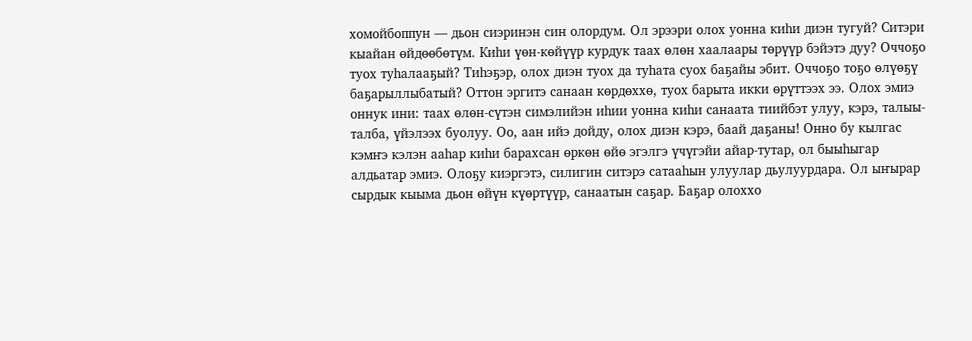хомойбоппун — дьон сиэринэн син олордум. Ол эрээри олох уонна киһи диэн тугуй? Ситэри кыайан өйдөөбөтүм. Киһи үөн-көйүүр курдук таах өлөн хаалаары төрүүр бэйэтэ дуу? Оччоҕо туох туһалааҕый? Тиһэҕэр, олох диэн туох да туһата суох баҕайы эбит. Оччоҕо тоҕо өлүөҕү баҕарыллыбатый? Оттон эргитэ санаан көрдөххө, туох барыта икки өрүттээх ээ. Олох эмиэ оннук ини: таах өлөн-сүтэн симэлийэн иһии уонна киһи санаата тиийбэт улуу, кэрэ, талыы-талба, үйэлээх буолуу. Оо, аан ийэ дойду, олох диэн кэрэ, баай даҕаны! Онно бу кылгас кэмҥэ кэлэн ааһар киһи барахсан өркөн өйө эгэлгэ үчүгэйи айар-тутар, ол быыһыгар алдьатар эмиэ. Олоҕу киэргэтэ, силигин ситэрэ сатааһын улуулар дьулуурдара. Ол ыҥырар сырдык кыыма дьон өйүн күөртүүр, санаатын саҕар. Баҕар олоххо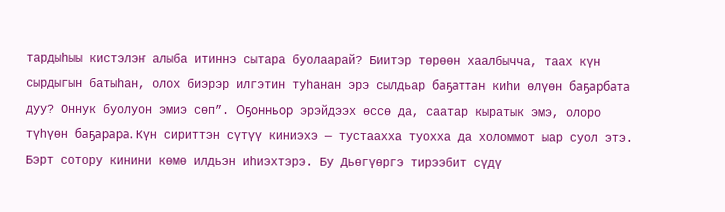тардыһыы кистэлэҥ алыба итиннэ сытара буолаарай? Биитэр төрөөн хаалбычча, таах күн сырдыгын батыһан, олох биэрэр илгэтин туһанан эрэ сылдьар баҕаттан киһи өлүөн баҕарбата дуу? Оннук буолуон эмиэ сөп”. Оҕонньор эрэйдээх өссө да, саатар кыратык эмэ, олоро түһүөн баҕарара. Күн сириттэн сүтүү киниэхэ — тустаахха туохха да холоммот ыар суол этэ. Бэрт сотору кинини көмө илдьэн иһиэхтэрэ. Бу Дьөгүөргэ тирээбит сүдү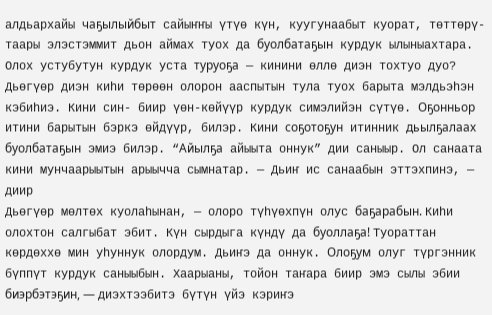алдьархайы чаҕылыйбыт сайыҥҥы үтүө күн, куугунаабыт куорат, төттөрү-таары элэстэммит дьон аймах туох да буолбатаҕын курдук ылыныахтара. Олох устубутун курдук уста туруоҕа — кинини өллө диэн тохтуо дуо? Дьөгүөр диэн киһи төрөөн олорон ааспытын тула туох барыта мэлдьэһэн кэбиһиэ. Кини син- биир үөн-көйүүр курдук симэлийэн сүтүө. Оҕонньор итини барытын бэркэ өйдүүр, билэр. Кини соҕотоҕун итинник дьылҕалаах буолбатаҕын эмиэ билэр. “Айылҕа айыыта оннук” дии саныыр. Ол санаата кини мунчаарыытын арыычча сымнатар. — Дьиҥ ис санаабын эттэхпинэ, — диир
Дьөгүөр мөлтөх куолаһынан, — олоро түһүөхпүн олус баҕарабын. Киһи олохтон салгыбат эбит. Күн сырдыга күндү да буоллаҕа! Туораттан көрдөххө мин уһуннук олордум. Дьиҥэ да оннук. Олоҕум олуг түргэнник бүппүт курдук саныыбын. Хаарыаны, тойон таҥара биир эмэ сылы эбии биэрбэтэҕин, — диэхтээбитэ бүтүн үйэ кэриҥэ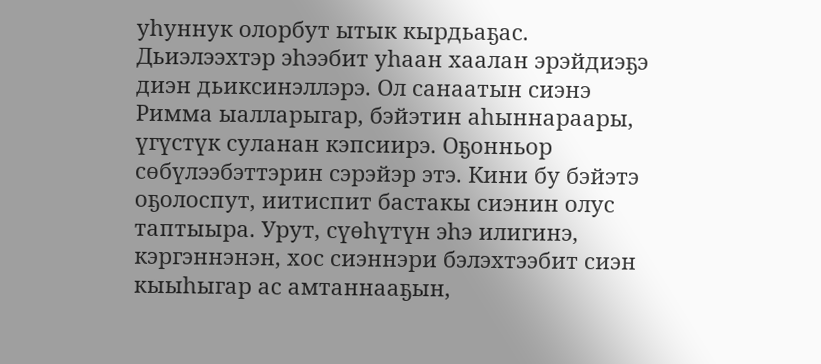уһуннук олорбут ытык кырдьаҕас. Дьиэлээхтэр эһээбит уһаан хаалан эрэйдиэҕэ диэн дьиксинэллэрэ. Ол санаатын сиэнэ Римма ыалларыгар, бэйэтин аһыннараары, үгүстүк суланан кэпсиирэ. Оҕонньор сөбүлээбэттэрин сэрэйэр этэ. Кини бу бэйэтэ оҕолоспут, иитиспит бастакы сиэнин олус таптыыра. Урут, сүөһүтүн эһэ илигинэ, кэргэннэнэн, хос сиэннэри бэлэхтээбит сиэн кыыһыгар ас амтаннааҕын,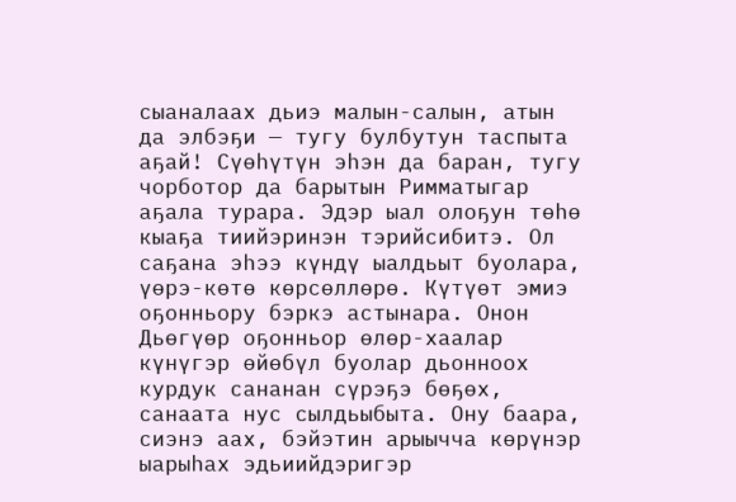сыаналаах дьиэ малын-салын, атын да элбэҕи — тугу булбутун таспыта аҕай! Сүөһүтүн эһэн да баран, тугу чорботор да барытын Римматыгар аҕала турара. Эдэр ыал олоҕун төһө кыаҕа тиийэринэн тэрийсибитэ. Ол саҕана эһээ күндү ыалдьыт буолара, үөрэ-көтө көрсөллөрө. Күтүөт эмиэ оҕонньору бэркэ астынара. Онон Дьөгүөр оҕонньор өлөр-хаалар күнүгэр өйөбүл буолар дьонноох курдук сананан сүрэҕэ бөҕөх, санаата нус сылдьыбыта. Ону баара, сиэнэ аах, бэйэтин арыычча көрүнэр ыарыһах эдьиийдэригэр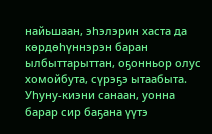найьшаан, эһэлэрин хаста да көрдөһүннэрэн баран ылбыттарыттан, оҕонньор олус хомойбута, сүрэҕэ ытаабыта. Уһуну-киэни санаан, уонна барар сир баҕана үүтэ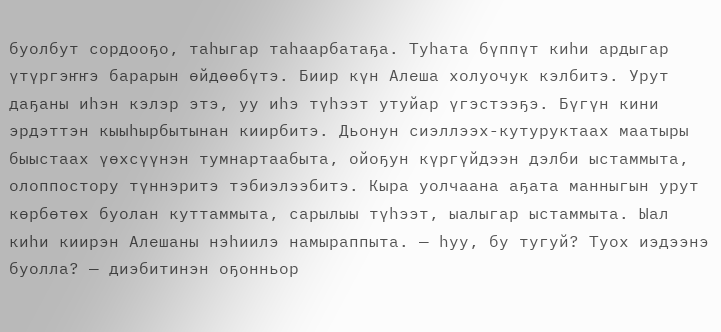буолбут сордооҕо, таһыгар таһаарбатаҕа. Туһата бүппүт киһи ардыгар үтүргэҥҥэ барарын өйдөөбүтэ. Биир күн Алеша холуочук кэлбитэ. Урут даҕаны иһэн кэлэр этэ, уу иһэ түһээт утуйар үгэстээҕэ. Бүгүн кини эрдэттэн кыыһырбытынан киирбитэ. Дьонун сиэллээх-кутуруктаах маатыры быыстаах үөхсүүнэн тумнартаабыта, ойоҕун күргүйдээн дэлби ыстаммыта, олоппостору түннэритэ тэбиэлээбитэ. Кыра уолчаана аҕата манныгын урут көрбөтөх буолан куттаммыта, сарылыы түһээт, ыалыгар ыстаммыта. Ыал киһи киирэн Алешаны нэһиилэ намыраппыта. — һуу, бу тугуй? Туох иэдээнэ буолла? — диэбитинэн оҕонньор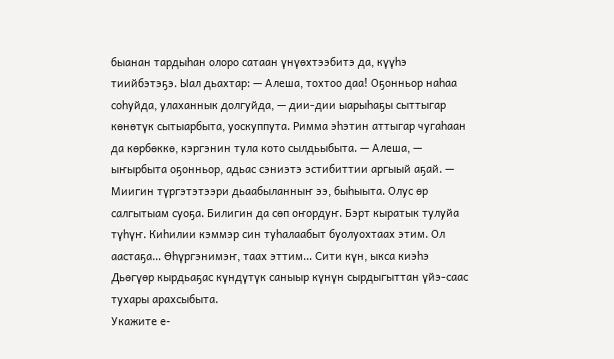быанан тардыһан олоро сатаан үнүөхтээбитэ да, күүһэ тиийбэтэҕэ. Ыал дьахтар: — Алеша, тохтоо даа! Оҕонньор наһаа соһуйда, улаханнык долгуйда, — дии-дии ыарыһаҕы сыттыгар көнөтүк сытыарбыта, уоскуппута. Римма эһэтин аттыгар чугаһаан да көрбөккө, кэргэнин тула кото сылдьыбыта. — Алеша, — ыҥырбыта оҕонньор, адьас сэниэтэ эстибиттии аргыый аҕай. — Миигин түргэтэтээри дьаабыланныҥ ээ, быһыыта. Олус өр салгытыам суоҕа. Билигин да сөп оҥордуҥ. Бэрт кыратык тулуйа түһүҥ. Киһилии кэммэр син туһалаабыт буолуохтаах этим. Ол аастаҕа… Өһүргэнимэҥ, таах эттим… Сити күн, ыкса киэһэ Дьөгүөр кырдьаҕас күндүтүк саныыр күнүн сырдыгыттан үйэ-саас тухары арахсыбыта.
Укажите e-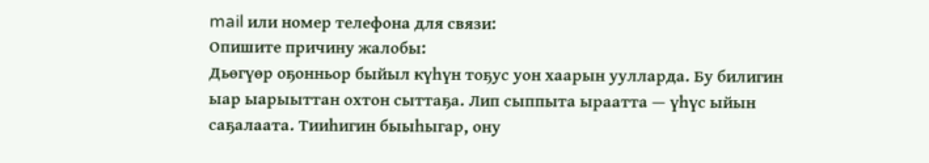mail или номер телефона для связи:
Опишите причину жалобы:
Дьөгүөр оҕонньор быйыл күһүн тоҕус уон хаарын уулларда. Бу билигин ыар ыарыыттан охтон сыттаҕа. Лип сыппыта ыраатта — үһүс ыйын саҕалаата. Тииһигин быыһыгар, ону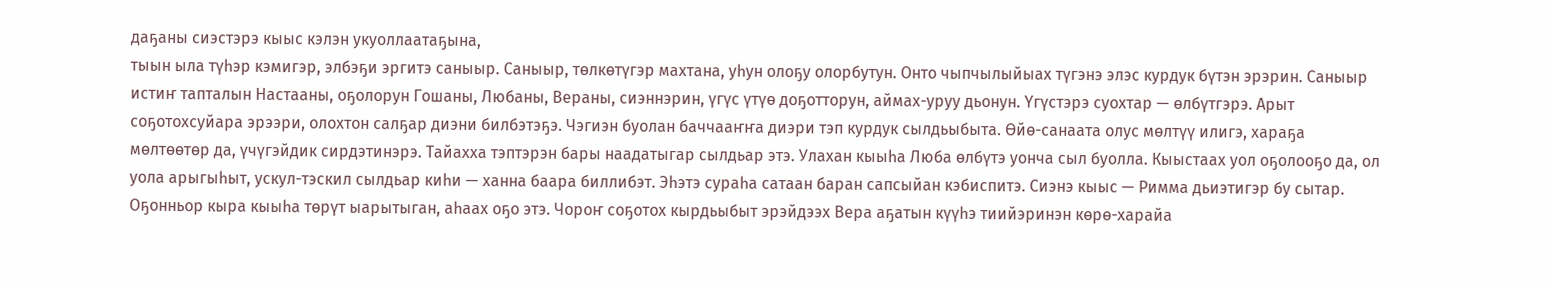даҕаны сиэстэрэ кыыс кэлэн укуоллаатаҕына,
тыын ыла түһэр кэмигэр, элбэҕи эргитэ саныыр. Саныыр, төлкөтүгэр махтана, уһун олоҕу олорбутун. Онто чыпчылыйыах түгэнэ элэс курдук бүтэн эрэрин. Саныыр истиҥ тапталын Настааны, оҕолорун Гошаны, Любаны, Вераны, сиэннэрин, үгүс үтүө доҕотторун, аймах-уруу дьонун. Үгүстэрэ суохтар — өлбүтгэрэ. Арыт соҕотохсуйара эрээри, олохтон салҕар диэни билбэтэҕэ. Чэгиэн буолан баччааҥҥа диэри тэп курдук сылдьыбыта. Өйө-санаата олус мөлтүү илигэ, хараҕа мөлтөөтөр да, үчүгэйдик сирдэтинэрэ. Тайахха тэптэрэн бары наадатыгар сылдьар этэ. Улахан кыыһа Люба өлбүтэ уонча сыл буолла. Кыыстаах уол оҕолооҕо да, ол уола арыгыһыт, ускул-тэскил сылдьар киһи — ханна баара биллибэт. Эһэтэ сураһа сатаан баран сапсыйан кэбиспитэ. Сиэнэ кыыс — Римма дьиэтигэр бу сытар. Оҕонньор кыра кыыһа төрүт ыарытыган, аһаах оҕо этэ. Чороҥ соҕотох кырдьыбыт эрэйдээх Вера аҕатын күүһэ тиийэринэн көрө-харайа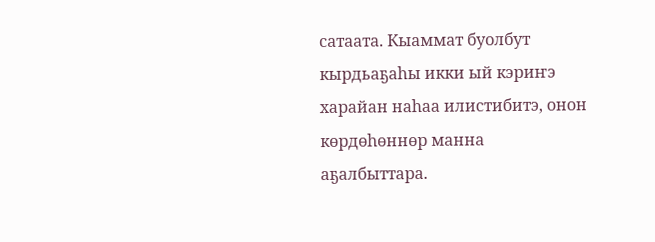сатаата. Кыаммат буолбут кырдьаҕаһы икки ый кэриҥэ харайан наһаа илистибитэ, онон көрдөһөннөр манна аҕалбыттара.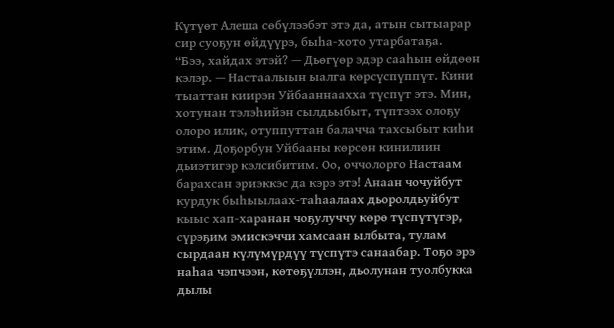Күтүөт Алеша сөбүлээбэт этэ да, атын сытыарар сир суоҕун өйдүүрэ, быһа-хото утарбатаҕа.
“Бээ, хайдах этэй? — Дьөгүөр эдэр сааһын өйдөөн кэлэр. — Настаалыын ыалга көрсүспүппүт. Кини тыаттан киирэн Уйбааннаахха түспүт этэ. Мин, хотунан тэлэһийэн сылдьыбыт, түптээх олоҕу олоро илик, отуппуттан балачча тахсыбыт киһи этим. Доҕорбун Уйбааны көрсөн кинилиин дьиэтигэр кэлсибитим. Оо, оччолорго Настаам барахсан эриэккэс да кэрэ этэ! Анаан чочуйбут курдук быһыылаах-таһаалаах дьоролдьуйбут кыыс хап-харанан чоҕулуччу көрө түспүтүгэр, сүрэҕим эмискэччи хамсаан ылбыта, тулам сырдаан күлүмүрдүү түспүтэ санаабар. Тоҕо эрэ наһаа чэпчээн, көтөҕүллэн, дьолунан туолбукка дылы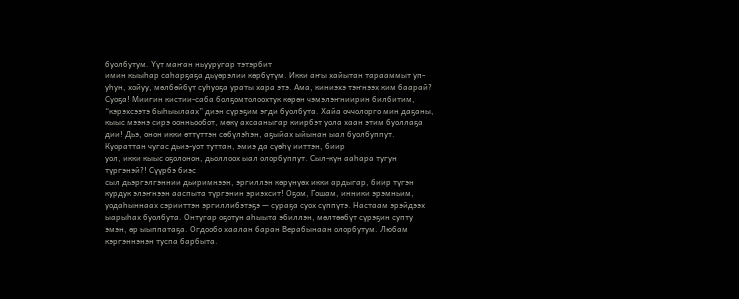буолбутум. Үүт маҥан ньууругар тэтэрбит
имин кыыһар саһарҕаҕа дьүөрэлии көрбүтүм. Икки аҥы хайытан тарааммыт уп-уһун, хойуу, мөлбөйбүт суһуоҕа ураты хара этэ. Ама, киниэхэ тэҥнээх ким баарай? Суоҕа! Миигин кистии-саба болҕомтолоохтук көрөн чэмэлэҥниирин билбитим, “кэрэхсээтэ быһыылаах” диэн сүрэҕим эгди буолбута. Хайа оччолорго мин даҕаны, кыыс мээнэ сирэ оонньообот, мөкү ахсааныгар киирбэт уола хаан этим буоллаҕа дии! Дьэ, онон икки өттүттэн сөбүлэһэн, аҕыйах ыйынан ыал буолбуппут. Куораттан чугас дьиэ-уот туттан, эмиэ да сүөһү ииттэн, биир
уол, икки кыыс оҕолонон, дьоллоох ыал олорбуппут. Сыл-күн ааһара тугун түргэнэй?! Сүүрбэ биэс
сыл дьэргэлгэннии дьиримнээн, эргиллэн көрүнүөх икки ардыгар, биир түгэн курдук элэҥнээн ааспыта түргэнин эриэхсит! Оҕом, Гошам, инники эрэмньим, уодаһыннаах сэрииттэн эргиллибэтэҕэ — сураҕа суох сүппүтэ. Настаам эрэйдээх ыарыһах буолбута. Онтугар оҕотун аһыыта эбиллэн, мөлтөөбүт сүрэҕин супту эмэн, өр ыыппатаҕа. Огдообо хаалан баран Верабынаан олорбутум. Любам кэргэннэнэн туспа барбыта.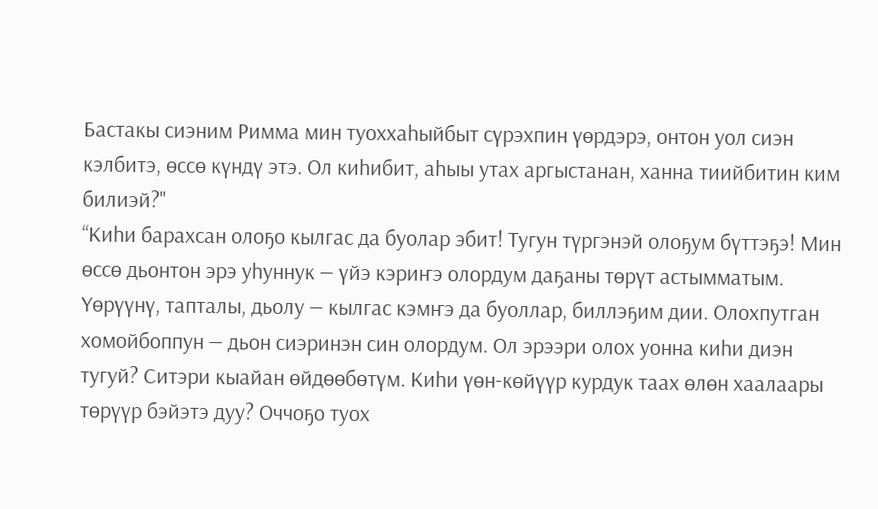Бастакы сиэним Римма мин туоххаһыйбыт сүрэхпин үөрдэрэ, онтон уол сиэн кэлбитэ, өссө күндү этэ. Ол киһибит, аһыы утах аргыстанан, ханна тиийбитин ким билиэй?"
“Киһи барахсан олоҕо кылгас да буолар эбит! Тугун түргэнэй олоҕум бүттэҕэ! Мин өссө дьонтон эрэ уһуннук — үйэ кэриҥэ олордум даҕаны төрүт астымматым. Үөрүүнү, тапталы, дьолу — кылгас кэмҥэ да буоллар, биллэҕим дии. Олохпутган хомойбоппун — дьон сиэринэн син олордум. Ол эрээри олох уонна киһи диэн тугуй? Ситэри кыайан өйдөөбөтүм. Киһи үөн-көйүүр курдук таах өлөн хаалаары төрүүр бэйэтэ дуу? Оччоҕо туох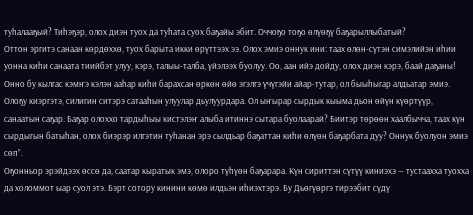туһалааҕый? Тиһэҕэр, олох диэн туох да туһата суох баҕайы эбит. Оччоҕо тоҕо өлүөҕү баҕарыллыбатый?
Оттон эргитэ санаан көрдөххө, туох барыта икки өрүттээх ээ. Олох эмиэ оннук ини: таах өлөн-сүтэн симэлийэн иһии уонна киһи санаата тиийбэт улуу, кэрэ, талыы-талба, үйэлээх буолуу. Оо, аан ийэ дойду, олох диэн кэрэ, баай даҕаны! Онно бу кылгас кэмҥэ кэлэн ааһар киһи барахсан өркөн өйө эгэлгэ үчүгэйи айар-тутар, ол быыһыгар алдьатар эмиэ. Олоҕу киэргэтэ, силигин ситэрэ сатааһын улуулар дьулуурдара. Ол ыҥырар сырдык кыыма дьон өйүн күөртүүр, санаатын саҕар. Баҕар олоххо тардыһыы кистэлэҥ алыба итиннэ сытара буолаарай? Биитэр төрөөн хаалбычча, таах күн сырдыгын батыһан, олох биэрэр илгэтин туһанан эрэ сылдьар баҕаттан киһи өлүөн баҕарбата дуу? Оннук буолуон эмиэ сөп”.
Оҕонньор эрэйдээх өссө да, саатар кыратык эмэ, олоро түһүөн баҕарара. Күн сириттэн сүтүү киниэхэ — тустаахха туохха да холоммот ыар суол этэ. Бэрт сотору кинини көмө илдьэн иһиэхтэрэ. Бу Дьөгүөргэ тирээбит сүдү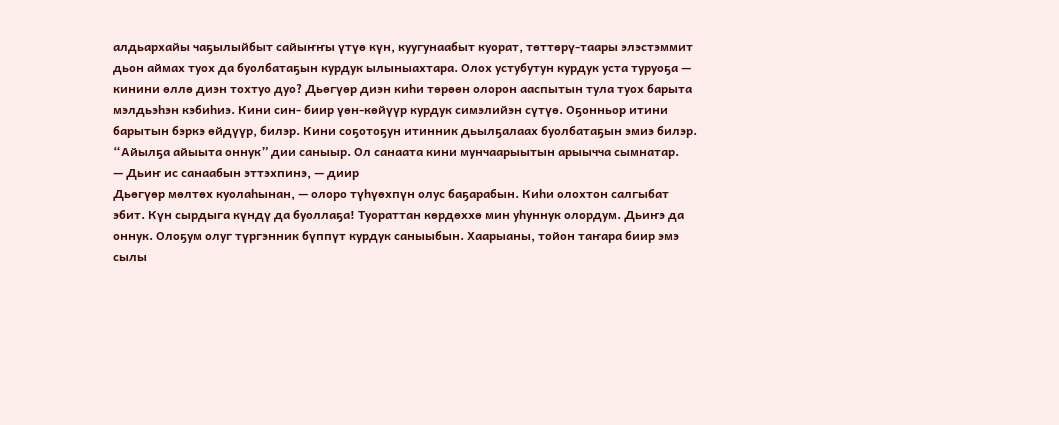алдьархайы чаҕылыйбыт сайыҥҥы үтүө күн, куугунаабыт куорат, төттөрү-таары элэстэммит дьон аймах туох да буолбатаҕын курдук ылыныахтара. Олох устубутун курдук уста туруоҕа — кинини өллө диэн тохтуо дуо? Дьөгүөр диэн киһи төрөөн олорон ааспытын тула туох барыта мэлдьэһэн кэбиһиэ. Кини син- биир үөн-көйүүр курдук симэлийэн сүтүө. Оҕонньор итини барытын бэркэ өйдүүр, билэр. Кини соҕотоҕун итинник дьылҕалаах буолбатаҕын эмиэ билэр. “Айылҕа айыыта оннук” дии саныыр. Ол санаата кини мунчаарыытын арыычча сымнатар.
— Дьиҥ ис санаабын эттэхпинэ, — диир
Дьөгүөр мөлтөх куолаһынан, — олоро түһүөхпүн олус баҕарабын. Киһи олохтон салгыбат эбит. Күн сырдыга күндү да буоллаҕа! Туораттан көрдөххө мин уһуннук олордум. Дьиҥэ да оннук. Олоҕум олуг түргэнник бүппүт курдук саныыбын. Хаарыаны, тойон таҥара биир эмэ сылы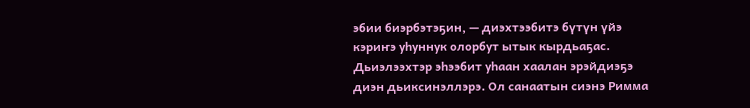эбии биэрбэтэҕин, — диэхтээбитэ бүтүн үйэ кэриҥэ уһуннук олорбут ытык кырдьаҕас.
Дьиэлээхтэр эһээбит уһаан хаалан эрэйдиэҕэ диэн дьиксинэллэрэ. Ол санаатын сиэнэ Римма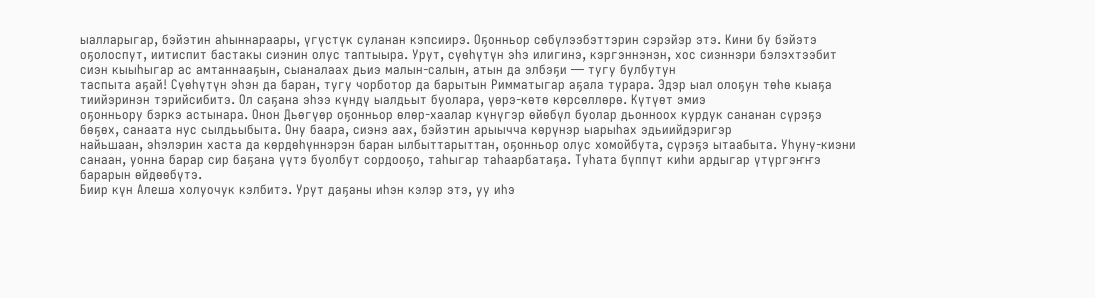ыалларыгар, бэйэтин аһыннараары, үгүстүк суланан кэпсиирэ. Оҕонньор сөбүлээбэттэрин сэрэйэр этэ. Кини бу бэйэтэ
оҕолоспут, иитиспит бастакы сиэнин олус таптыыра. Урут, сүөһүтүн эһэ илигинэ, кэргэннэнэн, хос сиэннэри бэлэхтээбит сиэн кыыһыгар ас амтаннааҕын, сыаналаах дьиэ малын-салын, атын да элбэҕи — тугу булбутун
таспыта аҕай! Сүөһүтүн эһэн да баран, тугу чорботор да барытын Римматыгар аҕала турара. Эдэр ыал олоҕун төһө кыаҕа тиийэринэн тэрийсибитэ. Ол саҕана эһээ күндү ыалдьыт буолара, үөрэ-көтө көрсөллөрө. Күтүөт эмиэ
оҕонньору бэркэ астынара. Онон Дьөгүөр оҕонньор өлөр-хаалар күнүгэр өйөбүл буолар дьонноох курдук сананан сүрэҕэ бөҕөх, санаата нус сылдьыбыта. Ону баара, сиэнэ аах, бэйэтин арыычча көрүнэр ыарыһах эдьиийдэригэр
найьшаан, эһэлэрин хаста да көрдөһүннэрэн баран ылбыттарыттан, оҕонньор олус хомойбута, сүрэҕэ ытаабыта. Уһуну-киэни санаан, уонна барар сир баҕана үүтэ буолбут сордооҕо, таһыгар таһаарбатаҕа. Туһата бүппүт киһи ардыгар үтүргэҥҥэ барарын өйдөөбүтэ.
Биир күн Алеша холуочук кэлбитэ. Урут даҕаны иһэн кэлэр этэ, уу иһэ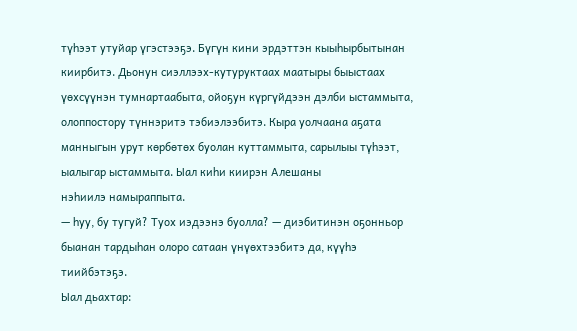түһээт утуйар үгэстээҕэ. Бүгүн кини эрдэттэн кыыһырбытынан киирбитэ. Дьонун сиэллээх-кутуруктаах маатыры быыстаах үөхсүүнэн тумнартаабыта, ойоҕун күргүйдээн дэлби ыстаммыта, олоппостору түннэритэ тэбиэлээбитэ. Кыра уолчаана аҕата манныгын урут көрбөтөх буолан куттаммыта, сарылыы түһээт, ыалыгар ыстаммыта. Ыал киһи киирэн Алешаны
нэһиилэ намыраппыта.
— һуу, бу тугуй? Туох иэдээнэ буолла? — диэбитинэн оҕонньор быанан тардыһан олоро сатаан үнүөхтээбитэ да, күүһэ тиийбэтэҕэ.
Ыал дьахтар: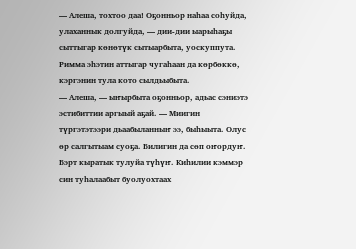— Алеша, тохтоо даа! Оҕонньор наһаа соһуйда, улаханнык долгуйда, — дии-дии ыарыһаҕы сыттыгар көнөтүк сытыарбыта, уоскуппута. Римма эһэтин аттыгар чугаһаан да көрбөккө, кэргэнин тула кото сылдьыбыта.
— Алеша, — ыҥырбыта оҕонньор, адьас сэниэтэ эстибиттии аргыый аҕай. — Миигин түргэтэтээри дьаабыланныҥ ээ, быһыыта. Олус өр салгытыам суоҕа. Билигин да сөп оҥордуҥ. Бэрт кыратык тулуйа түһүҥ. Киһилии кэммэр син туһалаабыт буолуохтаах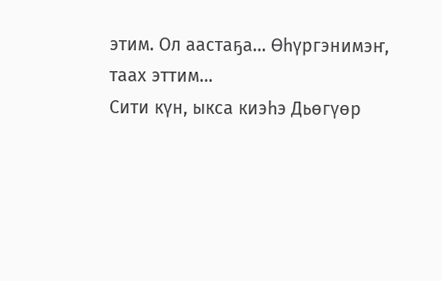этим. Ол аастаҕа… Өһүргэнимэҥ, таах эттим…
Сити күн, ыкса киэһэ Дьөгүөр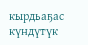кырдьаҕас күндүтүк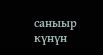саныыр күнүн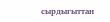сырдыгыттан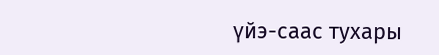үйэ-саас тухары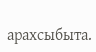арахсыбыта.